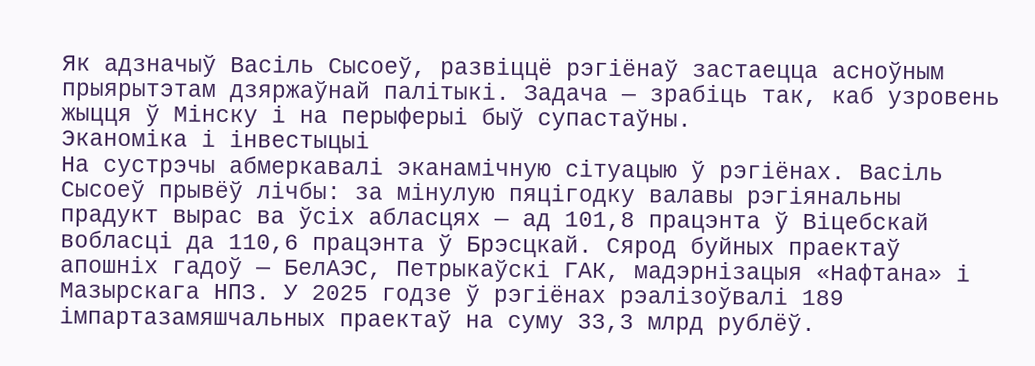Як адзначыў Васіль Сысоеў, развіццё рэгіёнаў застаецца асноўным прыярытэтам дзяржаўнай палітыкі. Задача — зрабіць так, каб узровень жыцця ў Мінску і на перыферыі быў супастаўны.
Эканоміка і інвестыцыі
На сустрэчы абмеркавалі эканамічную сітуацыю ў рэгіёнах. Васіль Сысоеў прывёў лічбы: за мінулую пяцігодку валавы рэгіянальны прадукт вырас ва ўсіх абласцях — ад 101,8 працэнта ў Віцебскай вобласці да 110,6 працэнта ў Брэсцкай. Сярод буйных праектаў апошніх гадоў — БелАЭС, Петрыкаўскі ГАК, мадэрнізацыя «Нафтана» і Мазырскага НПЗ. У 2025 годзе ў рэгіёнах рэалізоўвалі 189 імпартазамяшчальных праектаў на суму 33,3 млрд рублёў.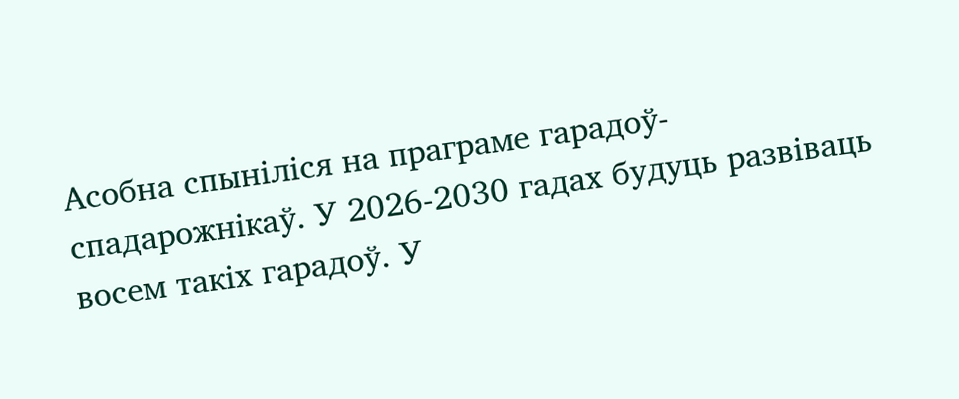Асобна спыніліся на праграме гарадоў-спадарожнікаў. У 2026-2030 гадах будуць развіваць восем такіх гарадоў. У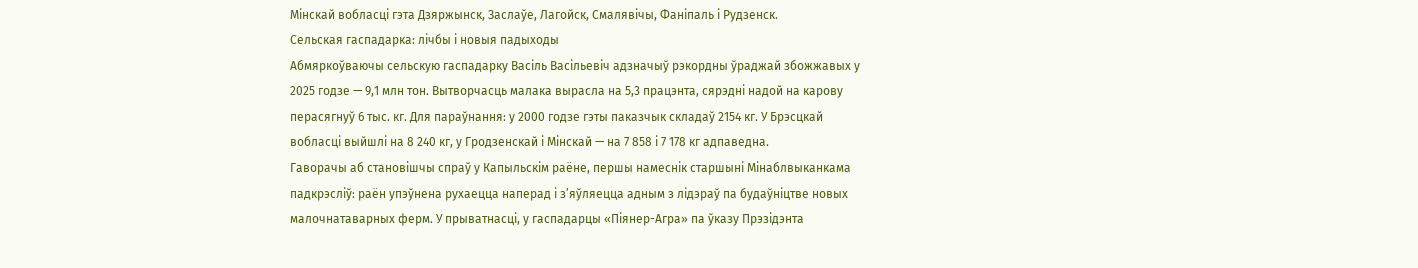Мінскай вобласці гэта Дзяржынск, Заслаўе, Лагойск, Смалявічы, Фаніпаль і Рудзенск.
Сельская гаспадарка: лічбы і новыя падыходы
Абмяркоўваючы сельскую гаспадарку Васіль Васільевіч адзначыў рэкордны ўраджай збожжавых у 2025 годзе — 9,1 млн тон. Вытворчасць малака вырасла на 5,3 працэнта, сярэдні надой на карову перасягнуў 6 тыс. кг. Для параўнання: у 2000 годзе гэты паказчык складаў 2154 кг. У Брэсцкай вобласці выйшлі на 8 240 кг, у Гродзенскай і Мінскай — на 7 858 і 7 178 кг адпаведна.
Гаворачы аб становішчы спраў у Капыльскім раёне, першы намеснік старшыні Мінаблвыканкама падкрэсліў: раён упэўнена рухаецца наперад і з’яўляецца адным з лідэраў па будаўніцтве новых малочнатаварных ферм. У прыватнасці, у гаспадарцы «Піянер-Агра» па ўказу Прэзідэнта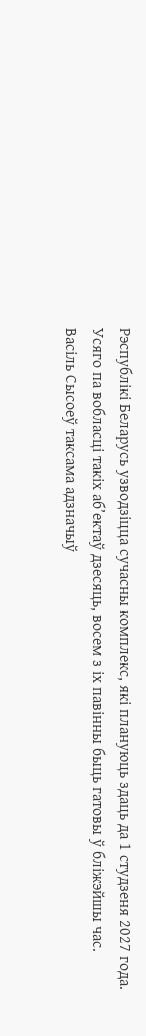Рэспублікі Беларусь узводзіцца сучасны комплекс, які плануюць здаць да 1 студзеня 2027 года. Усяго па вобласці такіх аб’ектаў дзесяць, восем з іх павінны быць гатовы ў бліжэйшы час.
Васіль Сысоеў таксама адзначыў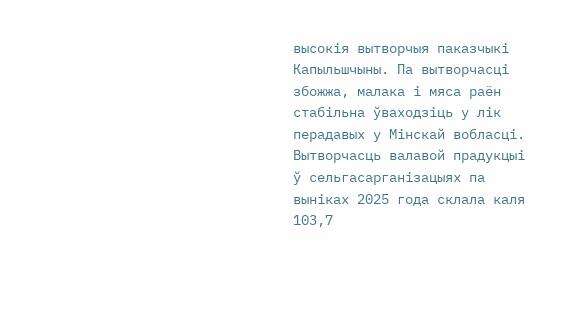высокія вытворчыя паказчыкі Капыльшчыны. Па вытворчасці збожжа, малака і мяса раён стабільна ўваходзіць у лік перадавых у Мінскай вобласці. Вытворчасць валавой прадукцыі ў сельгасарганізацыях па выніках 2025 года склала каля 103,7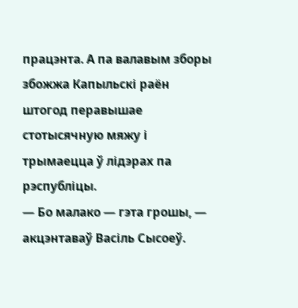працэнта. А па валавым зборы збожжа Капыльскі раён штогод перавышае стотысячную мяжу і трымаецца ў лідэрах па рэспубліцы.
— Бо малако — гэта грошы, — акцэнтаваў Васіль Сысоеў.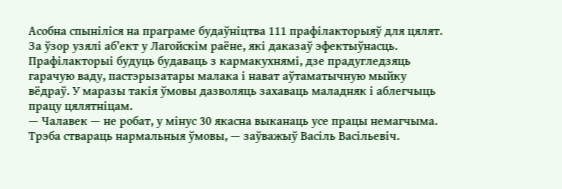Асобна спыніліся на праграме будаўніцтва 111 прафілакторыяў для цялят. За ўзор узялі аб’ект у Лагойскім раёне, які даказаў эфектыўнасць. Прафілакторыі будуць будаваць з кармакухнямі, дзе прадугледзяць гарачую ваду, пастэрызатары малака і нават аўтаматычную мыйку вёдраў. У маразы такія ўмовы дазволяць захаваць маладняк і аблегчыць працу цялятніцам.
— Чалавек — не робат, у мінус 30 якасна выканаць усе працы немагчыма. Трэба ствараць нармальныя ўмовы, — заўважыў Васіль Васільевіч.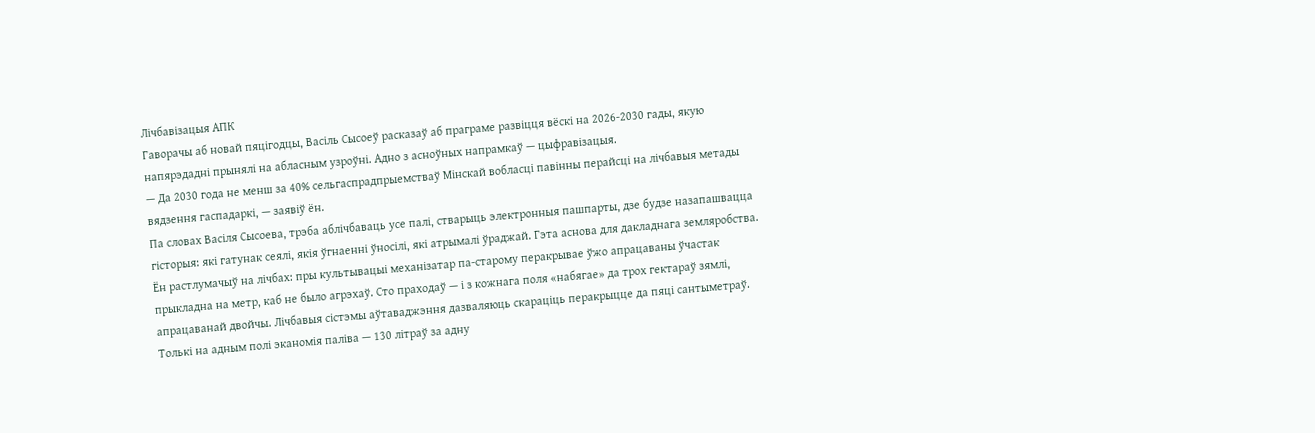Лічбавізацыя АПК
Гаворачы аб новай пяцігодцы, Васіль Сысоеў расказаў аб праграме развіцця вёскі на 2026-2030 гады, якую напярэдадні прынялі на абласным узроўні. Адно з асноўных напрамкаў — цыфравізацыя.
— Да 2030 года не менш за 40% сельгаспрадпрыемстваў Мінскай вобласці павінны перайсці на лічбавыя метады вядзення гаспадаркі, — заявіў ён.
Па словах Васіля Сысоева, трэба аблічбаваць усе палі, стварыць электронныя пашпарты, дзе будзе назапашвацца гісторыя: які гатунак сеялі, якія ўгнаенні ўносілі, які атрымалі ўраджай. Гэта аснова для дакладнага земляробства.
Ён растлумачыў на лічбах: пры культывацыі механізатар па-старому перакрывае ўжо апрацаваны ўчастак прыкладна на метр, каб не было агрэхаў. Сто праходаў — і з кожнага поля «набягае» да трох гектараў зямлі, апрацаванай двойчы. Лічбавыя сістэмы аўтаваджэння дазваляюць скараціць перакрыцце да пяці сантыметраў. Толькі на адным полі эканомія паліва — 130 літраў за адну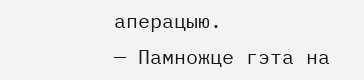аперацыю.
— Памножце гэта на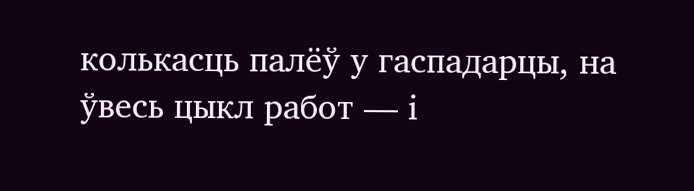колькасць палёў у гаспадарцы, на ўвесь цыкл работ — і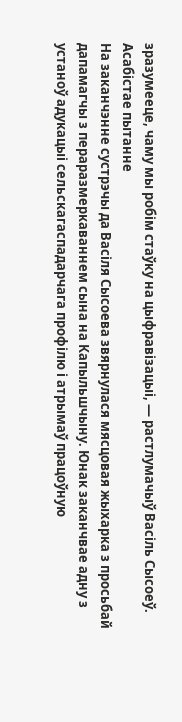зразумееце, чаму мы робім стаўку на цыфравізацыі, — растлумачыў Васіль Сысоеў.
Асабістае пытанне
На заканчэнне сустрэчы да Васіля Сысоева звярнулася мясцовая жыхарка з просьбай дапамагчы з пераразмеркаваннем сына на Капыльшчыну. Юнак заканчвае адну з устаноў адукацыі сельскагаспадарчага профілю і атрымаў працоўную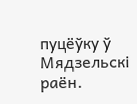пуцёўку ў Мядзельскі раён.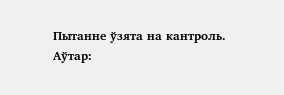Пытанне ўзята на кантроль.
Аўтар: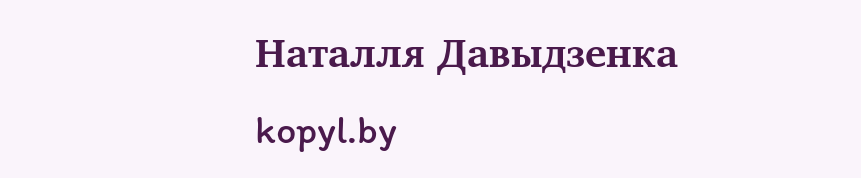Наталля Давыдзенка
kopyl.by